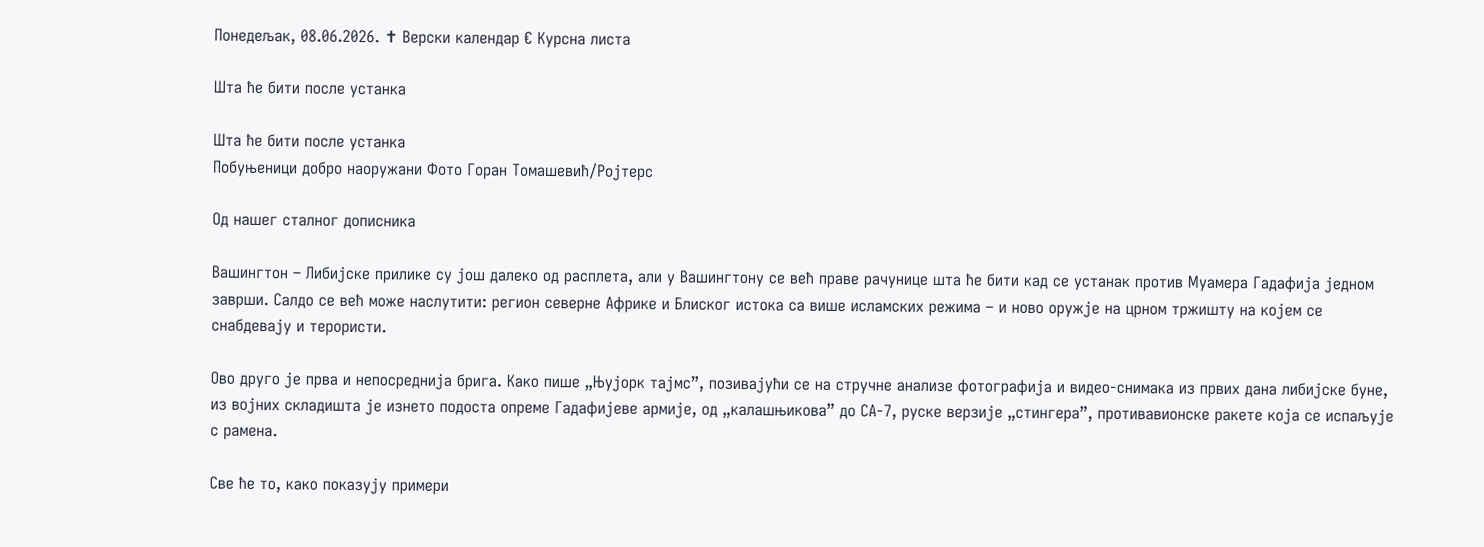Понедељак, 08.06.2026. ✝ Верски календар € Курсна листа

Шта ће бити после устанка

Шта ће бити после устанка
Побуњеници добро наоружани Фото Горан Томашевић/Ројтерс

Од нашег сталног дописника

Вашингтон – Либијске прилике су још далеко од расплета, али у Вашингтону се већ праве рачунице шта ће бити кад се устанак против Муамера Гадафија једном заврши. Салдо се већ може наслутити: регион северне Африке и Блиског истока са више исламских режима – и ново оружје на црном тржишту на којем се снабдевају и терористи.

Ово друго је прва и непосреднија брига. Како пише „Њујорк тајмс”, позивајући се на стручне анализе фотографија и видео-снимака из првих дана либијске буне, из војних складишта је изнето подоста опреме Гадафијеве армије, од „калашњикова” до СА-7, руске верзије „стингера”, противавионске ракете која се испаљује с рамена.

Све ће то, како показују примери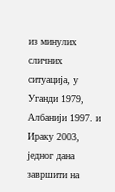из минулих сличних ситуација, у Уганди 1979, Албанији 1997. и Ираку 2003, једног дана завршити на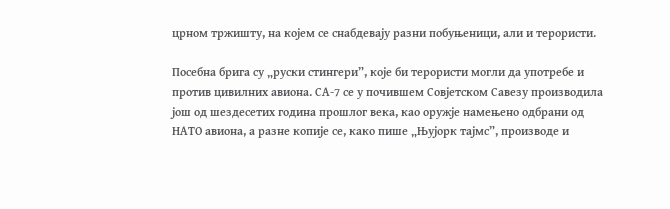црном тржишту, на којем се снабдевају разни побуњеници, али и терористи.

Посебна брига су „руски стингери”, које би терористи могли да употребе и против цивилних авиона. СА-7 се у почившем Совјетском Савезу производила још од шездесетих година прошлог века, као оружје намењено одбрани од НАТО авиона, а разне копије се, како пише „Њујорк тајмс”, производе и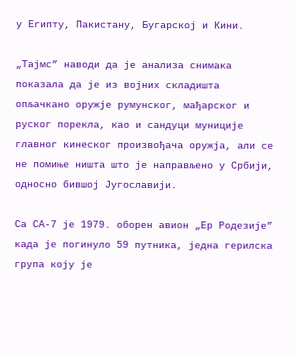у Египту, Пакистану, Бугарској и Кини.

„Тајмс” наводи да је анализа снимака показала да је из војних складишта опљачкано оружје румунског, мађарског и руског порекла, као и сандуци муниције главног кинеског произвођача оружја, али се не помиње ништа што је направљено у Србији, односно бившој Југославији.

Са СА-7 је 1979. оборен авион „Ер Родезије” када је погинуло 59 путника, једна герилска група коју је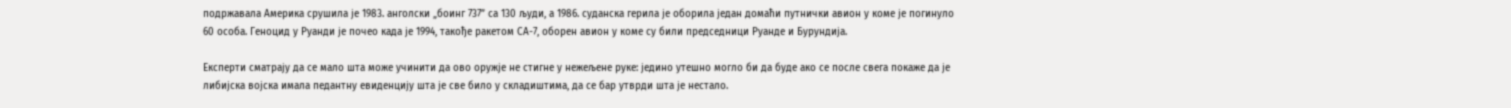подржавала Америка срушила је 1983. анголски „боинг 737” са 130 људи, а 1986. суданска герила је оборила један домаћи путнички авион у коме је погинуло 60 особа. Геноцид у Руанди је почео када је 1994, такође ракетом СА-7, оборен авион у коме су били председници Руанде и Бурундија.

Експерти сматрају да се мало шта може учинити да ово оружје не стигне у нежељене руке: једино утешно могло би да буде ако се после свега покаже да је либијска војска имала педантну евиденцију шта је све било у складиштима, да се бар утврди шта је нестало.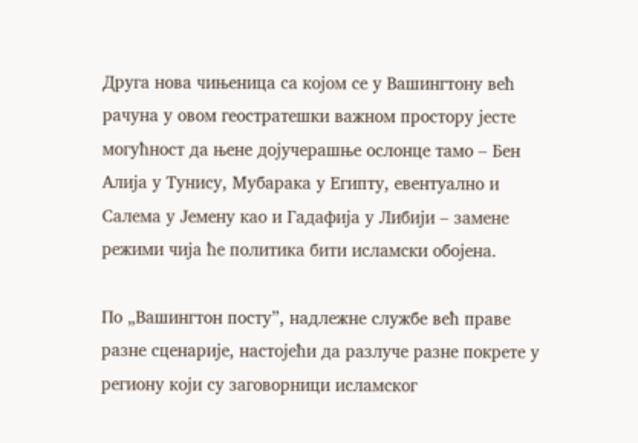Друга нова чињеница са којом се у Вашингтону већ рачуна у овом геостратешки важном простору јесте могућност да њене дојучерашње ослонце тамо – Бен Алија у Тунису, Мубарака у Египту, евентуално и Салема у Јемену као и Гадафија у Либији – замене режими чија ће политика бити исламски обојена.

По „Вашингтон посту”, надлежне службе већ праве разне сценарије, настојећи да разлуче разне покрете у региону који су заговорници исламског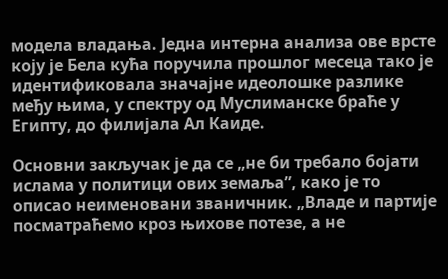модела владања. Једна интерна анализа ове врсте коју је Бела кућа поручила прошлог месеца тако је идентификовала значајне идеолошке разлике међу њима, у спектру од Муслиманске браће у Египту, до филијала Ал Каиде.

Основни закључак је да се „не би требало бојати ислама у политици ових земаља”, како је то описао неименовани званичник. „Владе и партије посматраћемо кроз њихове потезе, а не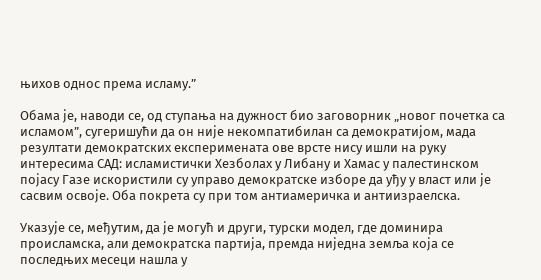њихов однос према исламу.”

Обама је, наводи се, од ступања на дужност био заговорник „новог почетка са исламом”, сугеришући да он није некомпатибилан са демократијом, мада резултати демократских експеримената ове врсте нису ишли на руку интересима САД: исламистички Хезболах у Либану и Хамас у палестинском појасу Газе искористили су управо демократске изборе да уђу у власт или је сасвим освоје. Оба покрета су при том антиамеричка и антиизраелска.

Указује се, међутим, да је могућ и други, турски модел, где доминира происламска, али демократска партија, премда ниједна земља која се последњих месеци нашла у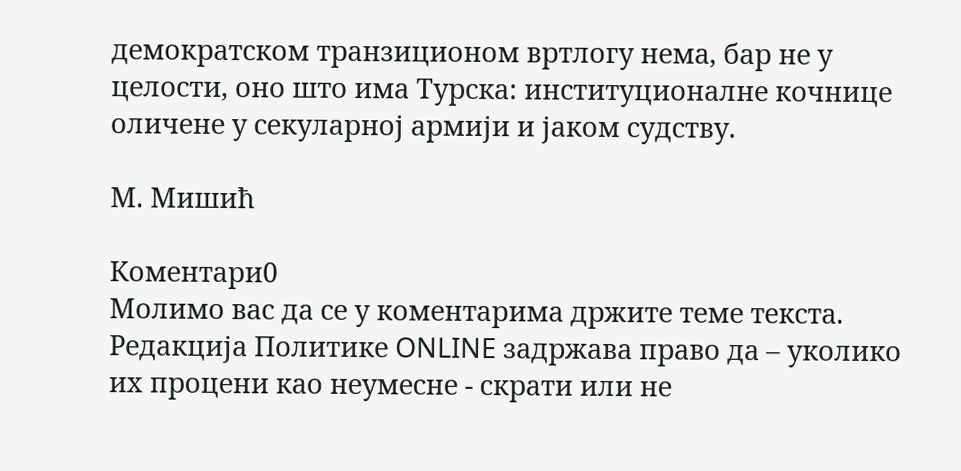демократском транзиционом вртлогу нема, бар не у целости, оно што има Турска: институционалне кочнице оличене у секуларној армији и јаком судству.

М. Мишић

Коментари0
Молимо вас да се у коментарима држите теме текста. Редакција Политике ONLINE задржава право да – уколико их процени као неумесне - скрати или не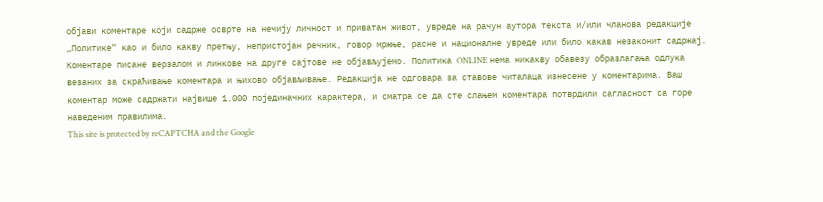објави коментаре који садрже осврте на нечију личност и приватан живот, увреде на рачун аутора текста и/или чланова редакције „Политике“ као и било какву претњу, непристојан речник, говор мржње, расне и националне увреде или било какав незаконит садржај. Коментаре писане верзалом и линкове на друге сајтове не објављујемо. Политика ONLINE нема никакву обавезу образлагања одлука везаних за скраћивање коментара и њихово објављивање. Редакција не одговара за ставове читалаца изнесене у коментарима. Ваш коментар може садржати највише 1.000 појединачних карактера, и сматра се да сте слањем коментара потврдили сагласност са горе наведеним правилима.
This site is protected by reCAPTCHA and the Google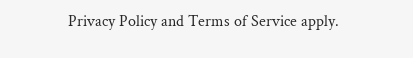Privacy Policy and Terms of Service apply.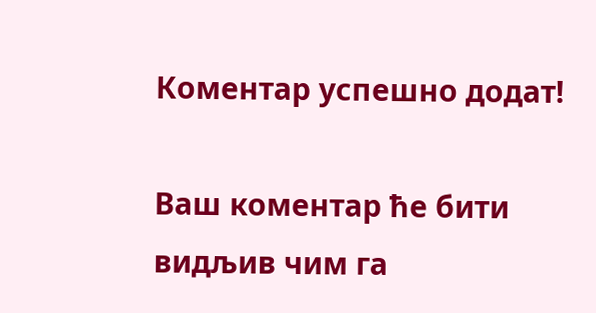Комeнтар успeшно додат!

Ваш комeнтар ћe бити видљив чим га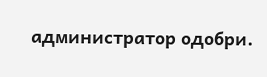администратор одобри.